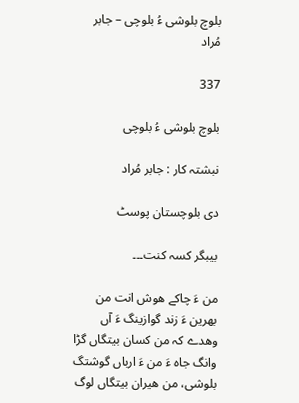بلوچ بلوشی ءُ بلوچی – جابر مُراد

337

بلوچ بلوشی ءُ بلوچی

نبشتہ کار : جابر مُراد

دی بلوچستان پوسٹ

بیبگر کسہ کنت۔۔۔

من ءَ چاکے ھوش انت من بھرین ءَ زند گوازینگ ءَ آں وھدے کہ من کسان بیتگاں گڑا وانگ جاہ ءَ من ءَ ارباں گوشتگ بلوشی، من ھیران بیتگاں لوگ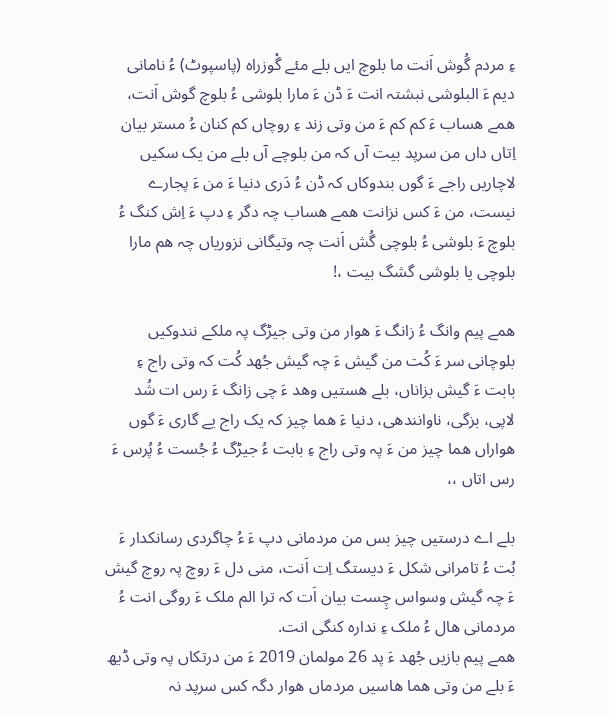ءِ مردم گُوش اَنت ما بلوچ ایں بلے مئے گْوزراہ (پاسپوٹ) ءُ نامانی دیم ءَ البلوشی نبشتہ انت ءَ ڈن ءَ مارا بلوشی ءُ بلوچ گوش اَنت، ھمے ھساب ءَ کم کم ءَ من وتی زند ءِ روچاں کم کنان ءُ مستر بیان اِتاں داں من سرپد بیت آں کہ من بلوچے آں بلے من یک سکیں لاچاریں راجے ءَ گوں بندوکاں کہ ڈن ءُ دَری دنیا ءَ من ءَ پجارے نیست، من ءَ کس نزانت ھمے ھساب چہ دگر ءِ دپ ءَ اِش کنگ ءُ بلوچ ءَ بلوشی ءُ بلوچی گُش اَنت چہ وتیگانی نزوریاں چہ ھم مارا بلوچی یا بلوشی گشگ بیت ،!

ھمے پیم وانگ ءُ زانگ ءَ ھوار من وتی جیڑگ پہ ملکے نندوکیں بلوچانی سر ءَ کُت من گیش ءَ چہ گیش جُھد کُت کہ وتی راج ءِ بابت ءَ گیش بزاناں، بلے ھستیں وھد ءَ چی زانگ ءَ رس ات شُد لاپی، بزگی، ناوانندھی، دنیا ءَ ھما چیز کہ یک راج یے گاری ءَ گوں ھواراں ھما چیز من ءَ پہ وتی راج ءِ بابت ءُ جیڑگ ءُ جُست ءُ پُرس ءَ رس اتاں ،،

بلے اے درستیں چیز بس من مردمانی دپ ءَ ءُ چاگردی رسانکدار ءَ بُت ءُ تامرانی شکل ءَ دیستگ اِت اَنت، منی دل ءَ روچ پہ روچ گیش ءَ چہ گیش وسواس چِست بیان اَت کہ ترا الم ملک ءَ روگی انت ءُ مردمانی ھال ءُ ملک ءِ ندارہ کنگی انت.
ھمے پیم بازیں جُھد ءَ پد 26 مولمان 2019 ءَ من درتکاں پہ وتی ڈیھ ءَ بلے من وتی ھما ھاسیں مردماں ھوار دگہ کس سرپد نہ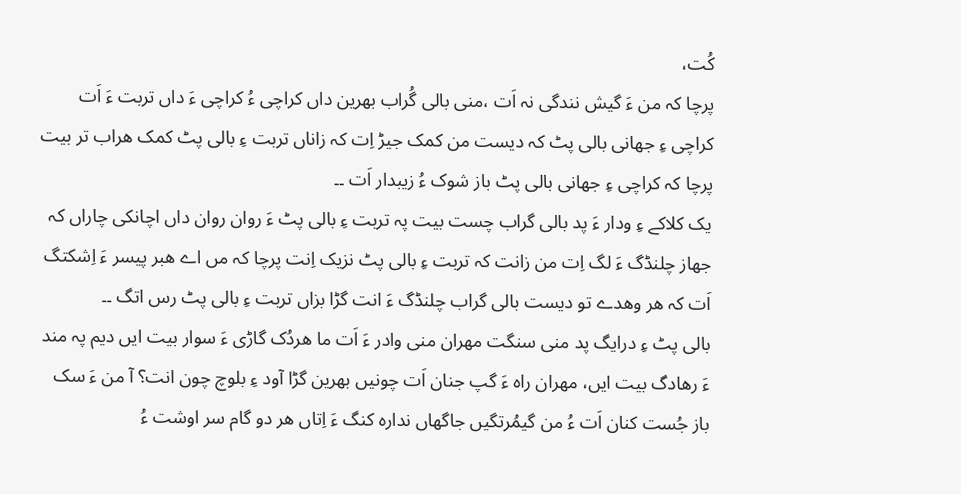کُت،
پرچا کہ من ءَ گیش نندگی نہ اَت ،منی بالی گُراب بھرین داں کراچی ءُ کراچی ءَ داں تربت ءَ اَت کراچی ءِ جھانی بالی پٹ کہ دیست من کمک جیڑ اِت کہ زاناں تربت ءِ بالی پٹ کمک ھراب تر بیت پرچا کہ کراچی ءِ جھانی بالی پٹ باز شوک ءُ زیبدار اَت ۔۔
یک کلاکے ءِ ودار ءَ پد بالی گراب چست بیت پہ تربت ءِ بالی پٹ ءَ روان روان داں اچانکی چاراں کہ جھاز چلنڈگ ءَ لگ اِت من زانت کہ تربت ءِ بالی پٹ نزیک اِنت پرچا کہ مں اے ھبر پیسر ءَ اِشکتگ اَت کہ ھر وھدے تو دیست بالی گراب چلنڈگ ءَ انت گڑا بزاں تربت ءِ بالی پٹ رس اتگ ۔۔
بالی پٹ ءِ درایگ پد منی سنگت مھران منی وادر ءَ اَت ما ھردُک گاڑی ءَ سوار بیت ایں دیم پہ مند ءَ رھادگ بیت ایں، مھران راہ ءَ گپ جنان اَت چونیں بھرین گڑا آود ءِ بلوچ چون انت؟ آ من ءَ سک باز جُست کنان اَت ءُ من گیمُرتگیں جاگھاں ندارہ کنگ ءَ اِتاں ھر دو گام سر اوشت ءُ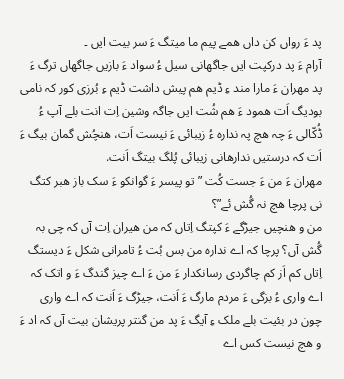پد ءَ رواں کن داں ھمے پیم ما میتگ ءَ سر بیت ایں ۔
آرام ءَ پد درکپت ایں جاگھانی سیل ءُ سواد ءَ بازیں جاگھاں ترگ ءَ پد مھران ءَ مارا مند ءِ ڈیم ھم پیش داشت ڈیم ءِ بُرزی کور کہ نامی بودیگ اَت ھمود ءَ ھم شُت ایں جاگہ وشین اِت انت بلے آپ ءُ ڈُکّالی ءَ چہ ھچ پہ ندارہ ءُ زیبائی ءَ نیست اَت، ھنچُش گمان بیگ ءَ اَت کہ درستیں ندارھانی زیبائی پُلگ بیتگ اَنت.
مھران ءَ من ءَ جست کُت ” تو پیسر ءَ گوانکو ءَ سک باز ھبر کتگ نی پرچا ھچ نہ گُش ئے”؟
من و ھنچیں جیڑگے ءَ کپتگ اِتاں کہ من ھیران اِت آں کہ چی بہ گُش آں؟ پرچا کہ اے ندارہ من بس بُت ءُ تامرانی شکل ءَ دیستگ اِتاں کم اَز کم چاگردی رسانکدار ءَ من ءَ اے چیز گندگ ءَ و اتک کہ اے واری ءُ بزگی ءَ مردم مارگ ءَ اَنت، جیڑگ ءَ اَنت کہ اے واری چون در بئیت بلے ملک ءِ آیگ ءَ پد من گنتر پریشان بیت آں کہ اد ءَ و ھچ نیست کس اے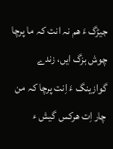جیڑگ ءَ ھم نہ انت کہ ما پرچا چوش بزگ ایں، زندے گوازینگ ءَ اِنت پرچا کہ من چار اِت ھرکس گیش ء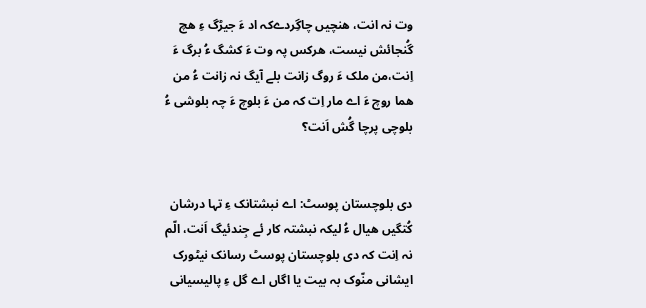وت نہ انت، ھنچیں چاگِردےکہ اد ءَ جیڑگ ءِ ھچ گُنجائش نیست، ھرکس پہ وت ءَ کشگ ءُ برگ ءَ اِنت،من ملک ءَ روگ زانت بلے آیگ نہ زانت ءُ من ھما روچ ءَ اے مار اِت کہ من ءَ بلوچ ءَ چہ بلوشی ءُ بلوچی پرچا گُش اَنت؟


دی بلوچستان پوسٹ: اے نبشتانک ءِ تہا درشان کُتگیں ھیال ءُ لیکہ نبشتہ کار ئے جِندئیگ اَنت، الّم نہ اِنت کہ دی بلوچستان پوسٹ رسانک نیٹورک ایشانی منّوک بہ بیت یا اگاں اے گل ءِ پالیسیانی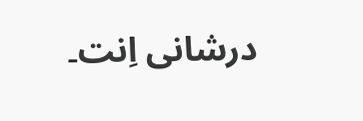درشانی اِنت۔